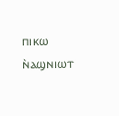ⲡⲓⲕⲱ ⲛ̀ⲁϣⲛⲓⲱⲧ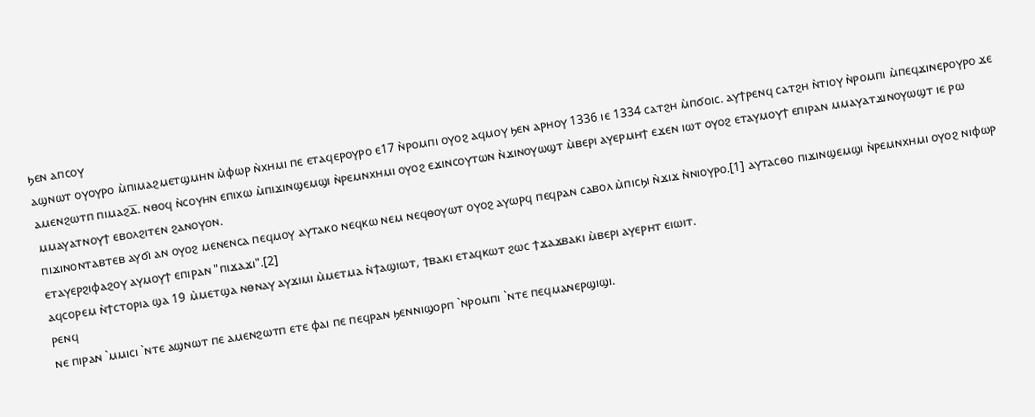ϧⲉⲛ ⲁⲡⲥⲟⲩ
ⲁϣⲛⲱⲧ ⲟⲩⲟⲩⲣⲟ ⲙ̀ⲡⲓⲙⲁϩⲙⲉⲧϣⲙⲏⲛ ⲙ̀ⲫⲱⲣ ⲛ̀ⲭⲏⲙⲓ ⲡⲉ ⲉⲧⲁϥⲉⲣⲟⲩⲣⲟ ⲉ17 ⲛ̀ⲣⲟⲙⲡⲓ ⲟⲩⲟϩ ⲁϥⲙⲟⲩ ϧⲉⲛ ⲁⲣⲏⲟⲩ 1336 ⲓⲉ 1334 ⲥⲁⲧϩⲏ ⲙ̀ⲡϭⲟⲓⲥ. ⲁⲩϯⲣⲉⲛϥ ⲥⲁⲧϩⲏ ⲛ̀ⲧⲓⲟⲩ ⲛ̀ⲣⲟⲙⲡⲓ ⲙ̀ⲡⲉϥϫⲓⲛⲉⲣⲟⲩⲣⲟ ϫⲉ ⲁⲙⲉⲛϩⲱⲧⲡ ⲡⲓⲙⲁϩⲇ̅. ⲛⲑⲟϥ ⲛ̀ⲥⲟⲩⲏⲛ ⲉⲡⲓⲭⲱ ⲙ̀ⲡⲓϫⲓⲛϣⲉⲙϣⲓ ⲛ̀ⲣⲉⲙⲛⲭⲏⲙⲓ ⲟⲩⲟϩ ⲉϫⲓⲛⲥⲟⲩⲧⲱⲛ ⲛ̀ϫⲓⲛⲟⲩⲱϣⲧ ⲙ̀ⲃⲉⲣⲓ ⲁⲩⲉⲣⲙⲏϯ ⲉϫⲉⲛ ⲓⲱⲧ ⲟⲩⲟϩ ⲉⲧⲁⲩⲙⲟⲩϯ ⲉⲡⲓⲣⲁⲛ ⲙⲙⲁⲩⲁⲧϫⲓⲛⲟⲩⲱϣⲧ ⲓⲉ ⲣⲱ ⲙⲙⲁⲩⲁⲧⲛⲟⲩϯ ⲉⲃⲟⲗϩⲓⲧⲉⲛ ϩⲁⲛⲟⲩⲟⲛ.
ⲡⲓϫⲓⲛⲟⲛⲧⲁⲃⲧⲉⲃ ⲁⲩϭⲓ ⲁⲛ ⲟⲩⲟϩ ⲙⲉⲛⲉⲛⲥⲁ ⲡⲉϥⲙⲟⲩ ⲁⲩⲧⲁⲕⲟ ⲛⲉϥⲕⲱ ⲛⲉⲙ ⲛⲉϥⲑⲟⲩⲱⲧ ⲟⲩⲟϩ ⲁⲩⲱⲣϥ ⲡⲉϥⲣⲁⲛ ⲥⲁⲃⲟⲗ ⲙ̀ⲡⲓⲥϧⲓ ⲛ̀ϫⲓϫ ⲛ̀ⲛⲓⲟⲩⲣⲟ.[1] ⲁⲩⲧⲁⲥⲑⲟ ⲡⲓϫⲓⲛϣⲉⲙϣⲓ ⲛ̀ⲣⲉⲙⲛⲭⲏⲙⲓ ⲟⲩⲟϩ ⲛⲓⲫⲱⲣ ⲉⲧⲁⲩⲉⲣϩⲓⲫⲁϩⲟⲩ ⲁⲩⲙⲟⲩϯ ⲉⲡⲓⲣⲁⲛ "ⲡⲓϫⲁϫⲓ".[2]
ⲁϥⲥⲟⲣⲉⲙ ⲛ̀ϯⲥⲧⲟⲣⲓⲁ ϣⲁ 19 ⲙ̀ⲙⲉⲧϣⲁ ⲛⲑⲛⲁⲩ ⲁⲩϫⲓⲙⲓ ⲙ̀ⲙⲉⲧⲙⲁ ⲛ̀ϯⲁϣⲓⲱⲧ, ϯⲃⲁⲕⲓ ⲉⲧⲁϥⲕⲱⲧ ϩⲱⲥ ϯϫⲁϫⲃⲁⲕⲓ ⲙ̀ⲃⲉⲣⲓ ⲁⲩⲉⲣⲏⲧ ⲉⲓⲱⲓⲧ.
ⲣⲉⲛϥ
ⲛⲉ ⲡⲓⲣⲁⲛ `ⲙⲙⲓⲥⲓ `ⲛⲧⲉ ⲁϣⲛⲱⲧ ⲡⲉ ⲁⲙⲉⲛϩⲱⲧⲡ ⲉⲧⲉ ⲫⲁⲓ ⲡⲉ ⲡⲉϥⲣⲁⲛ ϧⲉⲛⲛⲓϣⲟⲣⲡ `ⲛⲣⲟⲙⲡⲓ `ⲛⲧⲉ ⲡⲉϥⲙⲁⲛⲉⲣϣⲓϣⲓ.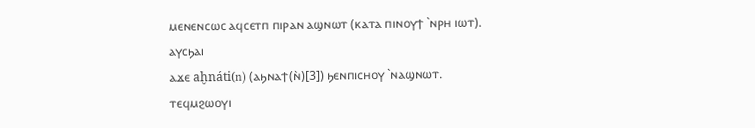ⲙⲉⲛⲉⲛⲥⲱⲥ ⲁϥⲥⲉⲧⲡ ⲡⲓⲣⲁⲛ ⲁϣⲛⲱⲧ (ⲕⲁⲧⲁ ⲡⲓⲛⲟⲩϯ `ⲛⲣⲏ ⲓⲱⲧ).
ⲁⲩⲥϧⲁⲓ
ⲁϫⲉ aḫnáti(n) (ⲁϧⲛⲁϯ(ⲛ̀)[3]) ϧⲉⲛⲡⲓⲥⲏⲟⲩ `ⲛⲁϣⲛⲱⲧ.
ⲧⲉϥⲙϩⲱⲟⲩⲓ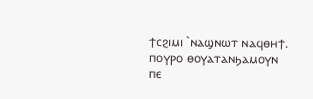ϯⲥϩⲓⲙⲓ `ⲛⲁϣⲛⲱⲧ ⲛⲁϥⲑⲏϯ. ⲡⲟⲩⲣⲟ ⲑⲟⲩⲁⲧⲁⲛϧⲁⲙⲟⲩⲛ ⲡⲉ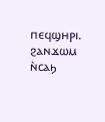ⲡⲉϥϣⲏⲣⲓ.
ϩⲁⲛϫⲱⲙ ⲛ̀ⲥⲁϧ